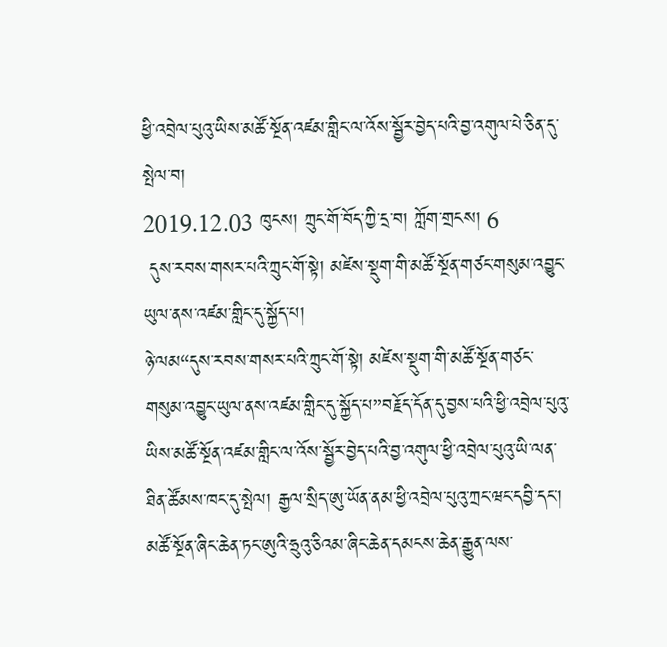ཕྱི་འབྲེལ་པུའུ་ཡིས་མཚོ་སྔོན་འཛམ་གླིང་ལ་འོས་སྦྱོར་བྱེད་པའི་བྱ་འགུལ་པེ་ཅིན་དུ་སྤེལ་བ།
2019.12.03 ཁུངས། ཀྲུང་གོ་བོད་ཀྱི་དྲ་བ། ཀློག་གྲངས། 6
 དུས་རབས་གསར་པའི་ཀྲུང་གོ་སྟེ། མཛེས་སྡུག་གི་མཚོ་སྔོན་གཙང་གསུམ་འབྱུང་ཡུལ་ནས་འཛམ་གླིང་དུ་སྐྱོད་པ།
ཉེ་ལམ“དུས་རབས་གསར་པའི་ཀྲུང་གོ་སྟེ། མཛེས་སྡུག་གི་མཚོ་སྔོན་གཙང་གསུམ་འབྱུང་ཡུལ་ནས་འཛམ་གླིང་དུ་སྐྱོད་པ”བརྗོད་དོན་དུ་བྱས་པའི་ཕྱི་འབྲེལ་པུའུ་ཡིས་མཚོ་སྔོན་འཛམ་གླིང་ལ་འོས་སྦྱོར་བྱེད་པའི་བྱ་འགུལ་ཕྱི་འབྲེལ་པུའུ་ཡི་ལན་ཐིན་ཚོམས་ཁང་དུ་སྤེལ། རྒྱལ་སྲིད་ཨུ་ཡོན་ནམ་ཕྱི་འབྲེལ་པུའུ་ཀྲང་ཝང་དབྱི་དང་། མཚོ་སྔོན་ཞིང་ཆེན་ཏང་ཨུའི་ཧྲུའུ་ཅིའམ་ཞིང་ཆེན་དམངས་ཆེན་རྒྱུན་ལས་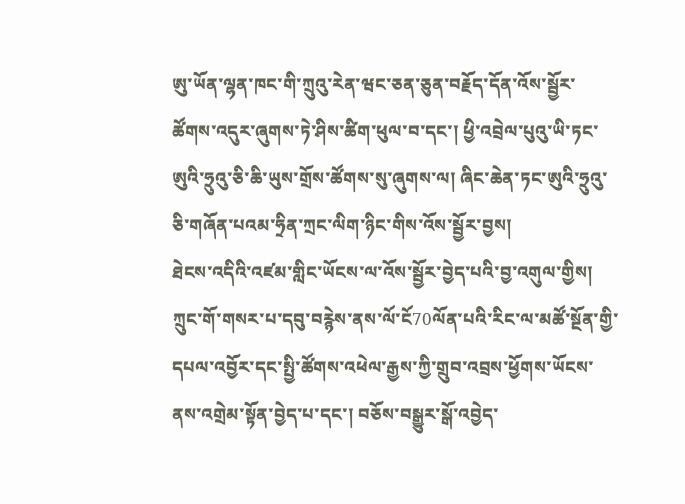ཨུ་ཡོན་ལྷན་ཁང་གི་ཀྲུའུ་རེན་ཝང་ཅན་ཅུན་བརྗོད་དོན་འོས་སྦྱོར་ཚོགས་འདུར་ཞུགས་ཏེ་ཤིས་ཚིག་ཕུལ་བ་དང་། ཕྱི་འབྲེལ་པུའུ་ཡི་ཏང་ཨུའི་ཧྲུའུ་ཅི་ཆི་ཡུས་གྲོས་ཚོགས་སུ་ཞུགས་ལ། ཞིང་ཆེན་ཏང་ཨུའི་ཧྲུའུ་ཅི་གཞོན་པའམ་ཧྲིན་ཀྲང་ལིག་ཉིང་གིས་འོས་སྦྱོར་བྱས།
ཐེངས་འདིའི་འཛམ་གླིང་ཡོངས་ལ་འོས་སྦྱོར་བྱེད་པའི་བྱ་འགུལ་གྱིས། ཀྲུང་གོ་གསར་པ་དབུ་བརྙེས་ནས་ལོ་ངོ70ལོན་པའི་རིང་ལ་མཚོ་སྔོན་གྱི་དཔལ་འབྱོར་དང་སྤྱི་ཚོགས་འཕེལ་རྒྱས་ཀྱི་གྲུབ་འབྲས་ཕྱོགས་ཡོངས་ནས་འགྲེམ་སྟོན་བྱེད་པ་དང་། བཅོས་བསྒྱུར་སྒོ་འབྱེད་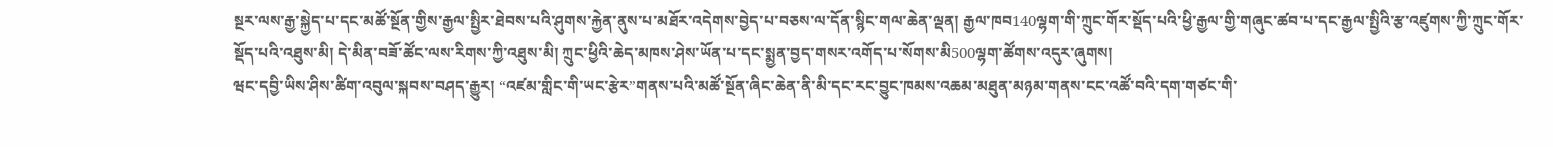སྔར་ལས་རྒྱ་སྐྱེད་པ་དང་མཚོ་སྔོན་གྱིས་རྒྱལ་སྤྱིར་ཐེབས་པའི་ཤུགས་རྐྱེན་ནུས་པ་མཐོར་འདེགས་བྱེད་པ་བཅས་ལ་དོན་སྙིང་གལ་ཆེན་ལྡན། རྒྱལ་ཁབ140ལྷག་གི་ཀྲུང་གོར་སྡོད་པའི་ཕྱི་རྒྱལ་གྱི་གཞུང་ཚབ་པ་དང་རྒྱལ་སྤྱིའི་རྩ་འཛུགས་ཀྱི་ཀྲུང་གོར་སྡོད་པའི་འཐུས་མི། དེ་མིན་བཟོ་ཚོང་ལས་རིགས་ཀྱི་འཐུས་མི། ཀྲུང་ཕྱིའི་ཆེད་མཁས་ཤེས་ཡོན་པ་དང་སྨྱན་བྱད་གསར་འགོད་པ་སོགས་མི500ལྷག་ཚོགས་འདུར་ཞུགས།
ཝང་དབྱི་ཡིས་ཤིས་ཚིག་འབུལ་སྐབས་བཤད་རྒྱུར། “འཛམ་གླིང་གི་ཡང་རྩེར”གནས་པའི་མཚོ་སྔོན་ཞིང་ཆེན་ནི་མི་དང་རང་བྱུང་ཁམས་འཆམ་མཐུན་མཉམ་གནས་ངང་འཚོ་བའི་དག་གཙང་གི་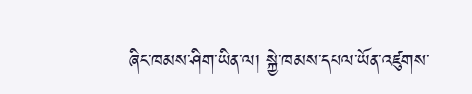ཞིང་ཁམས་ཤིག་ཡིན་ལ། སྐྱེ་ཁམས་དཔལ་ཡོན་འཛུགས་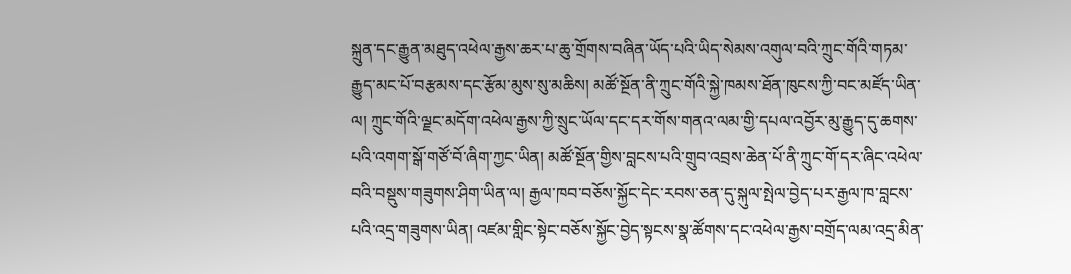སྐྲུན་དང་རྒྱུན་མཐུད་འཕེལ་རྒྱས་ཆར་པ་ཆུ་གྲོགས་བཞིན་ཡོད་པའི་ཡིད་སེམས་འགུལ་བའི་ཀྲུང་གོའི་གཏམ་རྒྱུད་མང་པོ་བརྩམས་དང་རྩོམ་མུས་སུ་མཆིས། མཚོ་སྔོན་ནི་ཀྲུང་གོའི་སྐྱེ་ཁམས་ཐོན་ཁུངས་ཀྱི་བང་མཛོད་ཡིན་ལ། ཀྲུང་གོའི་ལྗང་མདོག་འཕེལ་རྒྱས་ཀྱི་སྲུང་ཡོལ་དང་དར་གོས་གནའ་ལམ་གྱི་དཔལ་འབྱོར་མུ་རྒྱུད་དུ་ཆགས་པའི་འགག་སྒོ་གཙོ་བོ་ཞིག་ཀྱང་ཡིན། མཚོ་སྔོན་གྱིས་བླངས་པའི་གྲུབ་འབྲས་ཆེན་པོ་ནི་ཀྲུང་གོ་དར་ཞིང་འཕེལ་བའི་བསྡུས་གཟུགས་ཤིག་ཡིན་ལ། རྒྱལ་ཁབ་བཅོས་སྐྱོང་དེང་རབས་ཅན་དུ་སྐུལ་སྤེལ་བྱེད་པར་རྒྱལ་ཁ་བླངས་པའི་འདྲ་གཟུགས་ཡིན། འཛམ་གླིང་སྟེང་བཅོས་སྐྱོང་བྱེད་སྟངས་སྣ་ཚོགས་དང་འཕེལ་རྒྱས་བགྲོད་ལམ་འདྲ་མིན་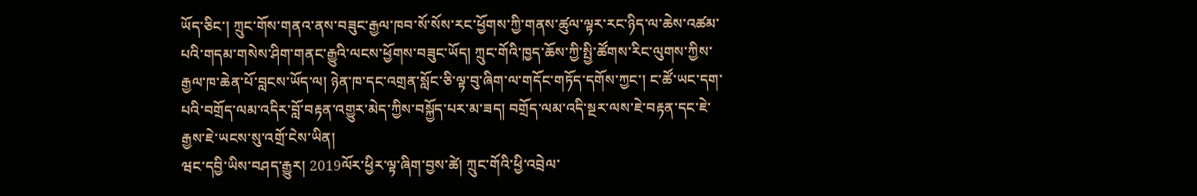ཡོད་ཅིང་། ཀྲུང་གོས་གནའ་ནས་བཟུང་རྒྱལ་ཁབ་སོ་སོས་རང་ཕྱོགས་ཀྱི་གནས་ཚུལ་ལྟར་རང་ཉིད་ལ་ཆེས་འཚམ་པའི་གདམ་གསེས་ཤིག་གནང་རྒྱུའི་ལངས་ཕྱོགས་བཟུང་ཡོད། ཀྲུང་གོའི་ཁྱད་ཆོས་ཀྱི་སྤྱི་ཚོགས་རིང་ལུགས་ཀྱིས་རྒྱལ་ཁ་ཆེན་པོ་བླངས་ཡོད་ལ། ཉེན་ཁ་དང་འགྲན་སློང་ཅི་ལྟ་བུ་ཞིག་ལ་གདོང་གཏོད་དགོས་ཀྱང་། ང་ཚོ་ཡང་དག་པའི་བགྲོད་ལམ་འདིར་བློ་བརྟན་འགྱུར་མེད་ཀྱིས་བསྐྱོད་པར་མ་ཟད། བགྲོད་ལམ་འདི་སྔར་ལས་ཇེ་བརྟན་དང་ཇེ་རྒྱས་ཇེ་ཡངས་སུ་འགྲོ་ངེས་ཡིན།
ཝང་དབྱི་ཡིས་བཤད་རྒྱུར། 2019ལོར་ཕྱིར་ལྟ་ཞིག་བྱས་ཚེ། ཀྲུང་གོའི་ཕྱི་འབྲེལ་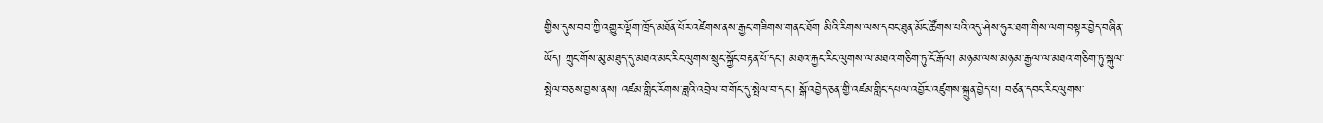གྱིས་དུས་བབ་ཀྱི་འགྱུར་ལྡོག་ཁྲོད་མཐོན་པོར་འཛེགས་ནས་རྒྱང་གཟིགས་གནང་ཐོག མིའི་རིགས་ལས་དབང་ཐུན་མོང་ཚོགས་པའི་འདུ་ཤེས་ཧུར་ཐག་གིས་ལག་བསྟར་བྱེད་བཞིན་ཡོད། ཀྲུང་གོས་མུ་མཐུད་དུ་མཐའ་མང་རིང་ལུགས་སྲུང་སྐྱོང་བརྟན་པོ་དང་། མཐའ་རྐྱང་རིང་ལུགས་ལ་མཐའ་གཅིག་ཏུ་ངོ་རྒོལ། མཉམ་ལས་མཉམ་རྒྱལ་ལ་མཐའ་གཅིག་ཏུ་སྐུལ་སྤེལ་བཅས་བྱས་ནས། འཛམ་གླིང་རོགས་ཟླའི་འབྲེལ་བ་གོང་དུ་སྤེལ་བ་དང་། སྒོ་འབྱེད་ཅན་གྱི་འཛམ་གླིང་དཔལ་འབྱོར་འཛུགས་སྐྲུན་བྱེད་པ། བཙན་དབང་རིང་ལུགས་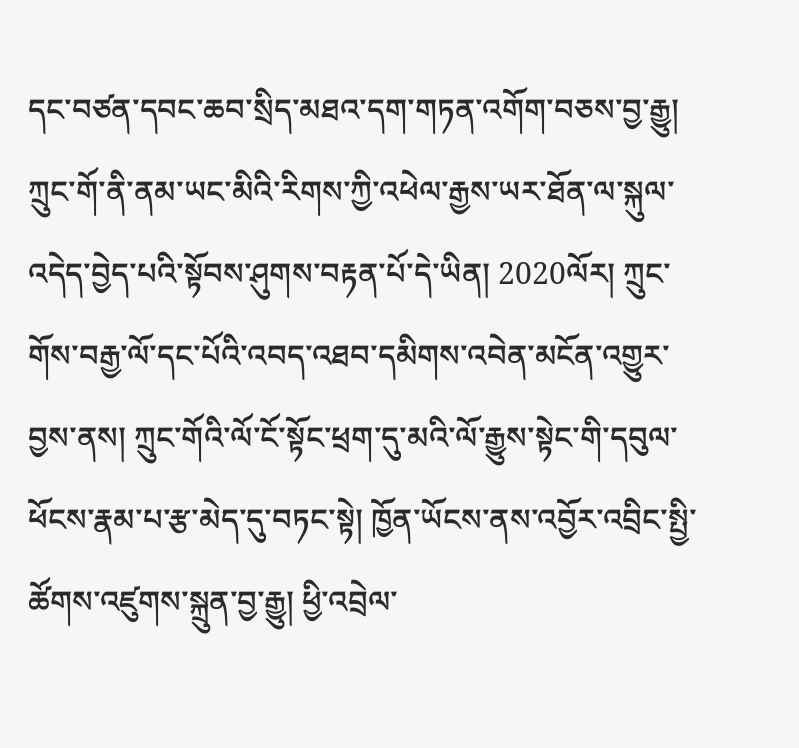དང་བཙན་དབང་ཆབ་སྲིད་མཐའ་དག་གཏན་འགོག་བཅས་བྱ་རྒྱུ། ཀྲུང་གོ་ནི་ནམ་ཡང་མིའི་རིགས་ཀྱི་འཕེལ་རྒྱས་ཡར་ཐོན་ལ་སྐུལ་འདེད་བྱེད་པའི་སྟོབས་ཤུགས་བརྟན་པོ་དེ་ཡིན། 2020ལོར། ཀྲུང་གོས་བརྒྱ་ལོ་དང་པོའི་འབད་འཐབ་དམིགས་འབེན་མངོན་འགྱུར་བྱས་ནས། ཀྲུང་གོའི་ལོ་ངོ་སྟོང་ཕྲག་དུ་མའི་ལོ་རྒྱུས་སྟེང་གི་དབུལ་ཕོངས་རྣམ་པ་རྩ་མེད་དུ་བཏང་སྟེ། ཁྱོན་ཡོངས་ནས་འབྱོར་འབྲིང་སྤྱི་ཚོགས་འཛུགས་སྐྲུན་བྱ་རྒྱུ། ཕྱི་འབྲེལ་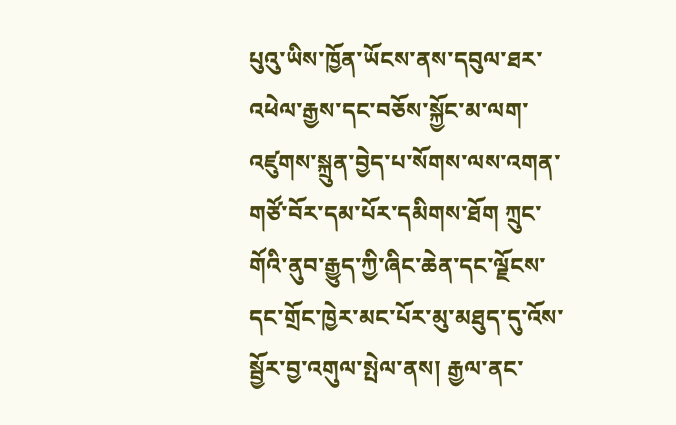པུའུ་ཡིས་ཁྱོན་ཡོངས་ནས་དབུལ་ཐར་འཕེལ་རྒྱས་དང་བཅོས་སྐྱོང་མ་ལག་འཛུགས་སྐྲུན་བྱེད་པ་སོགས་ལས་འགན་གཙོ་བོར་དམ་པོར་དམིགས་ཐོག ཀྲུང་གོའི་ནུབ་རྒྱུད་ཀྱི་ཞིང་ཆེན་དང་ལྗོངས་དང་གྲོང་ཁྱེར་མང་པོར་མུ་མཐུད་དུ་འོས་སྦྱོར་བྱ་འགུལ་སྤེལ་ནས། རྒྱལ་ནང་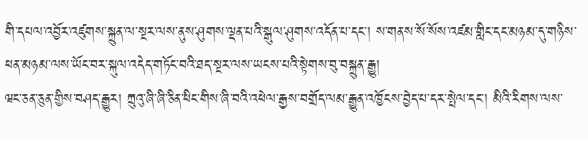གི་དཔལ་འབྱོར་འཛུགས་སྐྲུན་ལ་སྔར་ལས་ནུས་ཤུགས་ལྡན་པའི་སྒུལ་ཤུགས་འདོན་པ་དང་། ས་གནས་སོ་སོས་འཛམ་གླིང་དང་མཉམ་དུ་གཉིས་ཕན་མཉམ་ལས་ཡོང་བར་སྐུལ་འདེད་གཏོང་བའི་ཐད་སྔར་ལས་ཡངས་པའི་སྟེགས་བུ་བསྐྲུན་རྒྱུ།
ཝང་ཅན་ཅུན་གྱིས་བཤད་རྒྱུར། ཀྲུའུ་ཞི་ཞི་ཅིན་ཕིང་གིས་ཞི་བའི་འཕེལ་རྒྱས་བགྲོད་ལམ་རྒྱུན་འཁྱོངས་བྱེད་པ་དར་སྤེལ་དང་། མིའི་རིགས་ལས་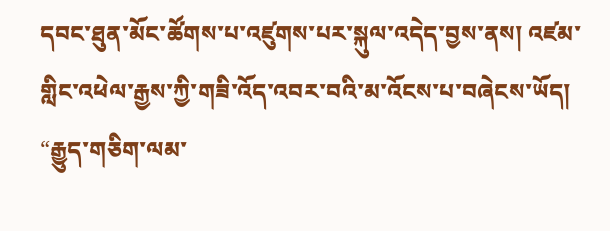དབང་ཐུན་མོང་ཚོགས་པ་འཛུགས་པར་སྐུལ་འདེད་བྱས་ནས། འཛམ་གླིང་འཕེལ་རྒྱས་ཀྱི་གཟི་འོད་འབར་བའི་མ་འོངས་པ་བཞེངས་ཡོད། “རྒྱུད་གཅིག་ལམ་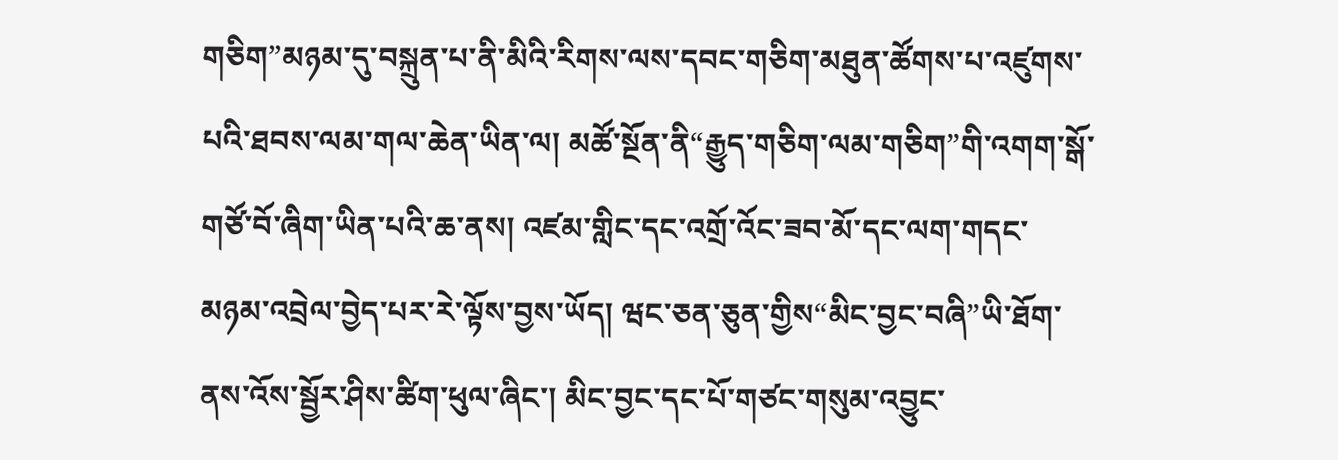གཅིག”མཉམ་དུ་བསྐྲུན་པ་ནི་མིའི་རིགས་ལས་དབང་གཅིག་མཐུན་ཚོགས་པ་འཛུགས་པའི་ཐབས་ལམ་གལ་ཆེན་ཡིན་ལ། མཚོ་སྔོན་ནི“རྒྱུད་གཅིག་ལམ་གཅིག”གི་འགག་སྒོ་གཙོ་བོ་ཞིག་ཡིན་པའི་ཆ་ནས། འཛམ་གླིང་དང་འགྲོ་འོང་ཟབ་མོ་དང་ལག་གདང་མཉམ་འབྲེལ་བྱེད་པར་རེ་ལྟོས་བྱས་ཡོད། ཝང་ཅན་ཅུན་གྱིས“མིང་བྱང་བཞི”ཡི་ཐོག་ནས་འོས་སྦྱོར་ཤིས་ཚིག་ཕུལ་ཞིང་། མིང་བྱང་དང་པོ་གཙང་གསུམ་འབྱུང་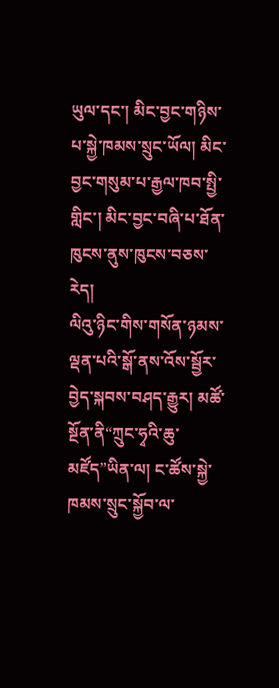ཡུལ་དང་། མིང་བྱང་གཉིས་པ་སྐྱེ་ཁམས་སྲུང་ཡོལ། མིང་བྱང་གསུམ་པ་རྒྱལ་ཁབ་སྤྱི་གླིང་། མིང་བྱང་བཞི་པ་ཐོན་ཁུངས་ནུས་ཁུངས་བཅས་རེད།
ལིའུ་ཉིང་གིས་གསོན་ཉམས་ལྡན་པའི་སྒོ་ནས་འོས་སྦྱོར་བྱེད་སྐབས་བཤད་རྒྱུར། མཚོ་སྔོན་ནི“ཀྲུང་ཧྭའི་ཆུ་མཛོད”ཡིན་ལ། ང་ཚོས་སྐྱེ་ཁམས་སྲུང་སྐྱོབ་ལ་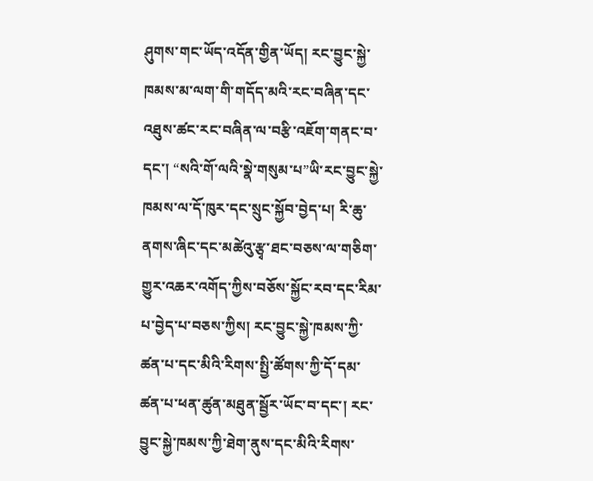ཤུགས་གང་ཡོད་འདོན་གྱིན་ཡོད། རང་བྱུང་སྐྱེ་ཁམས་མ་ལག་གི་གདོད་མའི་རང་བཞིན་དང་འཐུས་ཚང་རང་བཞིན་ལ་བརྩི་འཇོག་གནང་བ་དང་། “སའི་གོ་ལའི་སྣེ་གསུམ་པ”ཡི་རང་བྱུང་སྐྱེ་ཁམས་ལ་དོ་ཁུར་དང་སྲུང་སྐྱོབ་བྱེད་པ། རི་ཆུ་ནགས་ཞིང་དང་མཚེའུ་རྩྭ་ཐང་བཅས་ལ་གཅིག་གྱུར་འཆར་འགོད་ཀྱིས་བཅོས་སྐྱོང་རབ་དང་རིམ་པ་བྱེད་པ་བཅས་ཀྱིས། རང་བྱུང་སྐྱེ་ཁམས་ཀྱི་ཚན་པ་དང་མིའི་རིགས་སྤྱི་ཚོགས་ཀྱི་དོ་དམ་ཚན་པ་ཕན་ཚུན་མཐུན་སྦྱོར་ཡོང་བ་དང་། རང་བྱུང་སྐྱེ་ཁམས་ཀྱི་ཐེག་ནུས་དང་མིའི་རིགས་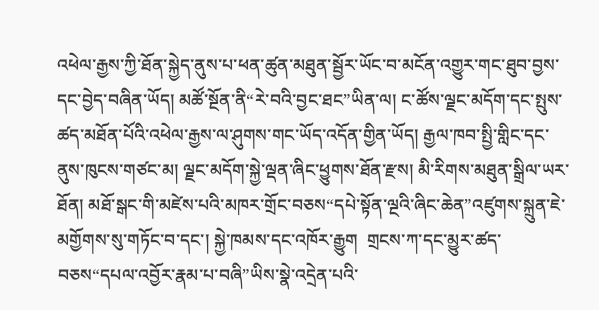འཕེལ་རྒྱས་ཀྱི་ཐོན་སྐྱེད་ནུས་པ་ཕན་ཚུན་མཐུན་སྦྱོར་ཡོང་བ་མངོན་འགྱུར་གང་ཐུབ་བྱས་དང་བྱེད་བཞིན་ཡོད། མཚོ་སྔོན་ནི“རེ་བའི་བྱང་ཐང”ཡིན་ལ། ང་ཚོས་ལྗང་མདོག་དང་སྤུས་ཚད་མཐོན་པོའི་འཕེལ་རྒྱས་ལ་ཤུགས་གང་ཡོད་འདོན་གྱིན་ཡོད། རྒྱལ་ཁབ་སྤྱི་གླིང་དང་ནུས་ཁུངས་གཙང་མ། ལྗང་མདོག་སྐྱེ་ལྡན་ཞིང་ཕྱུགས་ཐོན་རྫས། མི་རིགས་མཐུན་སྒྲིལ་ཡར་ཐོན། མཐོ་སྒང་གི་མཛེས་པའི་མཁར་གྲོང་བཅས“དཔེ་སྟོན་ལྔའི་ཞིང་ཆེན”འཛུགས་སྐྲུན་ཇེ་མགྱོགས་སུ་གཏོང་བ་དང་། སྐྱེ་ཁམས་དང་འཁོར་རྒྱུག  གྲངས་ཀ་དང་མྱུར་ཚད་བཅས“དཔལ་འབྱོར་རྣམ་པ་བཞི”ཡིས་སྣེ་འདྲེན་པའི་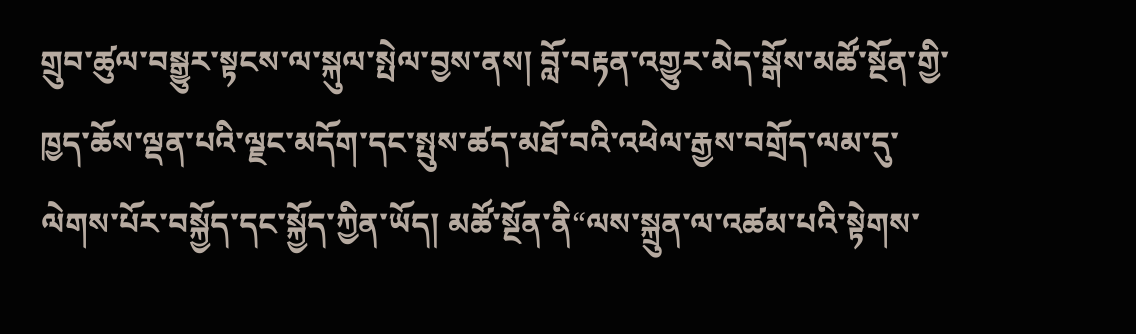གྲུབ་ཚུལ་བསྒྱུར་སྟངས་ལ་སྐུལ་སྤེལ་བྱས་ནས། བློ་བརྟན་འགྱུར་མེད་སྒོས་མཚོ་སྔོན་གྱི་ཁྱད་ཆོས་ལྡན་པའི་ལྗང་མདོག་དང་སྤུས་ཚད་མཐོ་བའི་འཕེལ་རྒྱས་བགྲོད་ལམ་དུ་ལེགས་པོར་བསྐྱོད་དང་སྐྱོད་ཀྱིན་ཡོད། མཚོ་སྔོན་ནི“ལས་སྐྲུན་ལ་འཚམ་པའི་སྟེགས་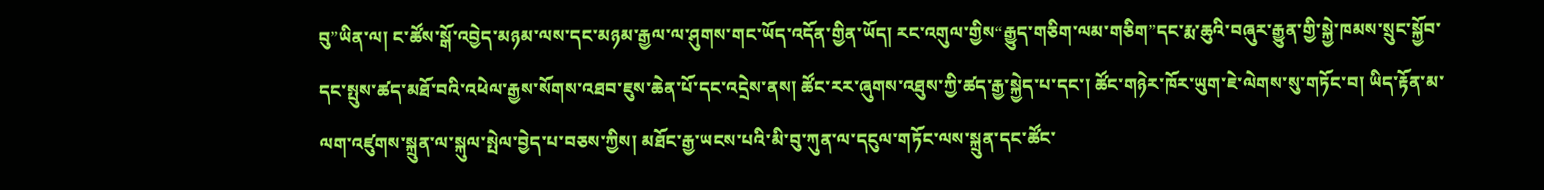བུ”ཡིན་ལ། ང་ཚོས་སྒོ་འབྱེད་མཉམ་ལས་དང་མཉམ་རྒྱལ་ལ་ཤུགས་གང་ཡོད་འདོན་གྱིན་ཡོད། རང་འགུལ་གྱིས“རྒྱུད་གཅིག་ལམ་གཅིག”དང་རྨ་ཆུའི་བཞུར་རྒྱུན་གྱི་སྐྱེ་ཁམས་སྲུང་སྐྱོབ་དང་སྤུས་ཚད་མཐོ་བའི་འཕེལ་རྒྱས་སོགས་འཐབ་ཇུས་ཆེན་པོ་དང་འདྲེས་ནས། ཚོང་རར་ཞུགས་འཐུས་ཀྱི་ཚད་རྒྱ་སྐྱེད་པ་དང་། ཚོང་གཉེར་ཁོར་ཡུག་ཇེ་ལེགས་སུ་གཏོང་བ། ཡིད་རྟོན་མ་ལག་འཛུགས་སྐྲུན་ལ་སྐུལ་སྤེལ་བྱེད་པ་བཅས་ཀྱིས། མཐོང་རྒྱ་ཡངས་པའི་མི་བུ་ཀུན་ལ་དངུལ་གཏོང་ལས་སྐྲུན་དང་ཚོང་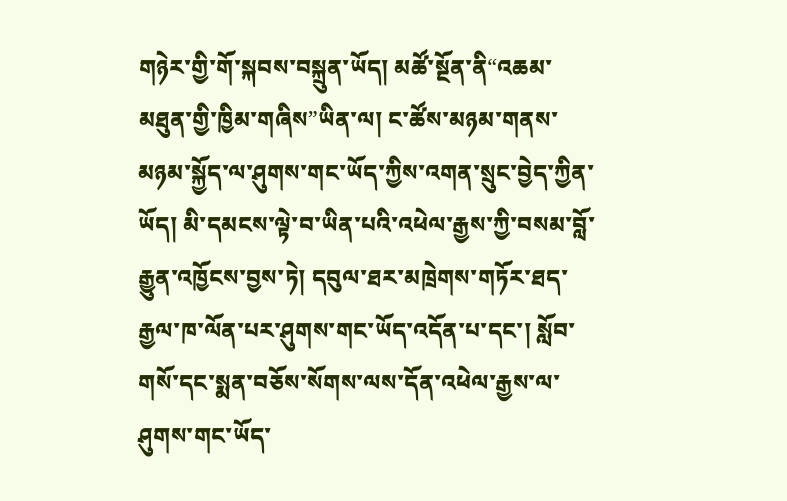གཉེར་གྱི་གོ་སྐབས་བསྐྲུན་ཡོད། མཚོ་སྔོན་ནི“འཆམ་མཐུན་གྱི་ཁྱིམ་གཞིས”ཡིན་ལ། ང་ཚོས་མཉམ་གནས་མཉམ་སྐྱོད་ལ་ཤུགས་གང་ཡོད་ཀྱིས་འགན་སྲུང་བྱེད་ཀྱིན་ཡོད། མི་དམངས་ལྟེ་བ་ཡིན་པའི་འཕེལ་རྒྱས་ཀྱི་བསམ་བློ་རྒྱུན་འཁྱོངས་བྱས་ཏེ། དབུལ་ཐར་མཁྲེགས་གཏོར་ཐད་རྒྱལ་ཁ་ལོན་པར་ཤུགས་གང་ཡོད་འདོན་པ་དང་། སློབ་གསོ་དང་སྨན་བཅོས་སོགས་ལས་དོན་འཕེལ་རྒྱས་ལ་ཤུགས་གང་ཡོད་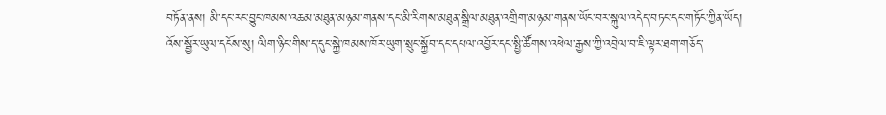བཏོན་ནས། མི་དང་རང་བྱུང་ཁམས་འཆམ་མཐུན་མཉམ་གནས་དང་མི་རིགས་མཐུན་སྒྲིལ་མཐུན་འགྲིག་མཉམ་གནས་ཡོང་བར་སྐུལ་འདེད་བཏང་དང་གཏོང་ཀྱིན་ཡོད།
འོས་སྦྱོར་ཡུལ་དངོས་སུ། ལིག་ཉིང་གིས་ད་དུང་སྐྱེ་ཁམས་ཁོར་ཡུག་སྲུང་སྐྱོབ་དང་དཔལ་འབྱོར་དང་སྤྱི་ཚོགས་འཕེལ་རྒྱས་ཀྱི་འབྲེལ་བ་ཇི་ལྟར་ཐག་གཅོད་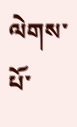ལེགས་པོ་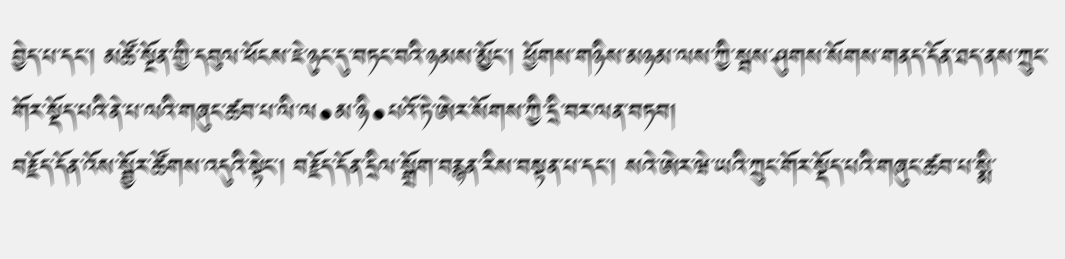བྱེད་པ་དང་། མཚོ་སྔོན་གྱི་དབུལ་ཕོངས་ཇེ་ཉུང་དུ་བཏང་བའི་ཉམས་མྱོང་། ཕྱོགས་གཉིས་མཉམ་ལས་ཀྱི་སྦས་ཤུགས་སོགས་གནད་དོན་ཐད་ནས་ཀྲུང་གོར་སྡོད་པའི་ནེ་པ་ལའི་གཞུང་ཚབ་པ་ལི་ལ•མ་ཉི•པའོ་ཏེ་ཨེར་སོགས་ཀྱི་དྲི་བར་ལན་བཏབ།
བརྗོད་དོན་འོས་སྦྱོར་ཚོགས་འདུའི་སྟེང་། བརྗོད་དོན་དྲིལ་སྒྲོག་བརྙན་རིས་བསྟན་པ་དང་། སའེ་ཨེར་ཝེ་ཡའི་ཀྲུང་གོར་སྡོད་པའི་གཞུང་ཚབ་པ་སྨི་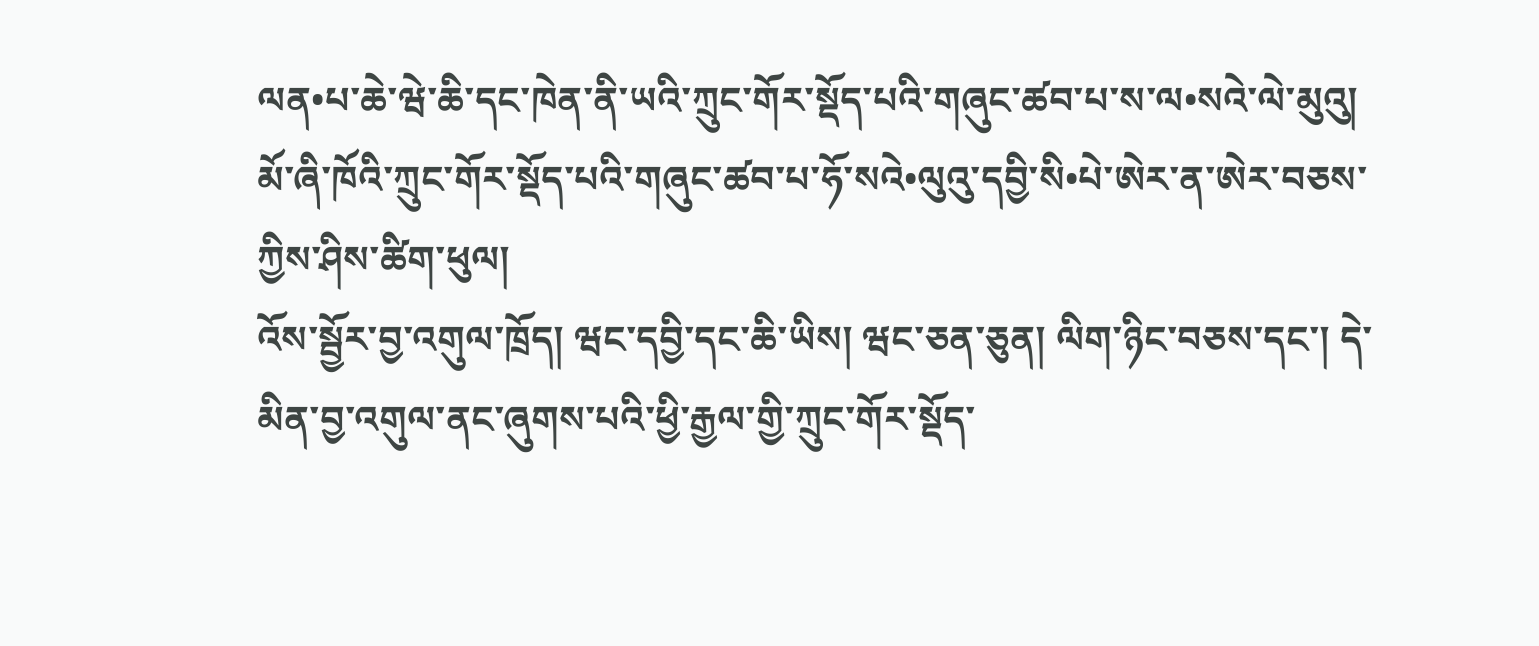ལན•པ་ཆེ་ཝེ་ཆི་དང་ཁེན་ནི་ཡའི་ཀྲུང་གོར་སྡོད་པའི་གཞུང་ཚབ་པ་ས་ལ•སའེ་ལེ་མུའུ། མོ་ཞི་ཁོའི་ཀྲུང་གོར་སྡོད་པའི་གཞུང་ཚབ་པ་ཧོ་སའེ•ལུའུ་དབྱི་སི•པེ་ཨེར་ན་ཨེར་བཅས་ཀྱིས་ཤིས་ཚིག་ཕུལ།
འོས་སྦྱོར་བྱ་འགུལ་ཁྲོད། ཝང་དབྱི་དང་ཆི་ཡིས། ཝང་ཅན་ཅུན། ལིག་ཉིང་བཅས་དང་། དེ་མིན་བྱ་འགུལ་ནང་ཞུགས་པའི་ཕྱི་རྒྱལ་གྱི་ཀྲུང་གོར་སྡོད་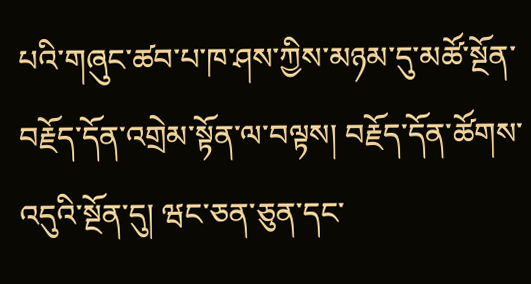པའི་གཞུང་ཚབ་པ་ཁ་ཤས་ཀྱིས་མཉམ་དུ་མཚོ་སྔོན་བརྗོད་དོན་འགྲེམ་སྟོན་ལ་བལྟས། བརྗོད་དོན་ཚོགས་འདུའི་སྔོན་དུ། ཝང་ཅན་ཅུན་དང་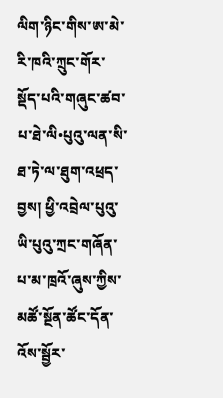ལིག་ཉིང་གིས་ཨ་མེ་རི་ཁའི་ཀྲུང་གོར་སྡོད་པའི་གཞུང་ཚབ་པ་ཐེ་ལི•པུའུ་ལན་སི་ཐ་ཏེ་ལ་ཐུག་འཕྲད་བྱས། ཕྱི་འབྲེལ་པུའུ་ཡི་པུའུ་ཀྲང་གཞོན་པ་མ་ཁྲའོ་ཞུས་ཀྱིས་མཚོ་སྔོན་ཚོང་དོན་འོས་སྦྱོར་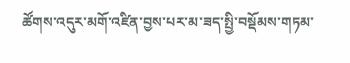ཚོགས་འདུར་མགོ་འཛིན་བྱས་པར་མ་ཟད་སྤྱི་བསྡོམས་གཏམ་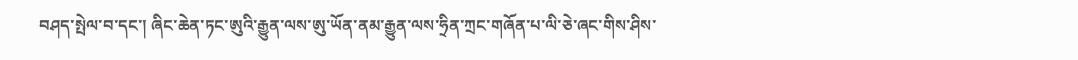བཤད་སྤེལ་བ་དང་། ཞིང་ཆེན་ཏང་ཨུའི་རྒྱུན་ལས་ཨུ་ཡོན་ནམ་རྒྱུན་ལས་ཧྲིན་ཀྲང་གཞོན་པ་ལི་ཅེ་ཞང་གིས་ཤིས་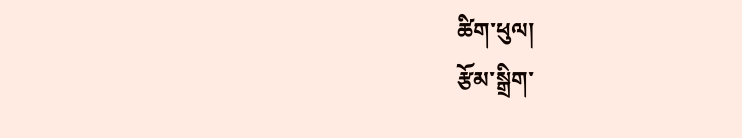ཚིག་ཕུལ།
རྩོམ་སྒྲིག་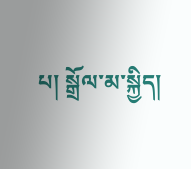པ། སྒྲོལ་མ་སྐྱིད།